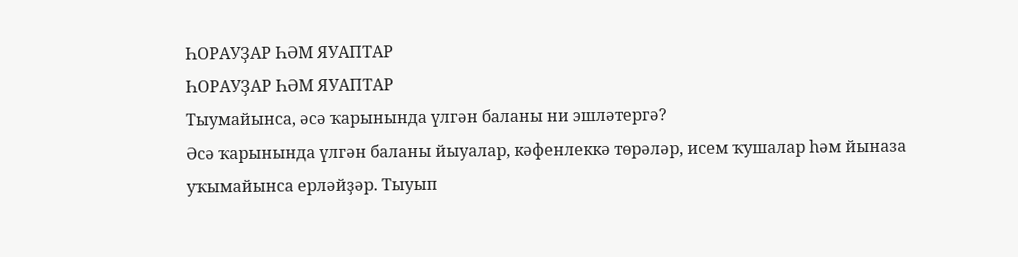ҺОРАУҘАР ҺӘМ ЯУАПТАР
ҺОРАУҘАР ҺӘМ ЯУАПТАР
Тыумайынса, әсә ҡарынында үлгән баланы ни эшләтергә?
Әсә ҡарынында үлгән баланы йыуалар, кәфенлеккә төрәләр, исем ҡушалар һәм йыназа уҡымайынса ерләйҙәр. Тыуып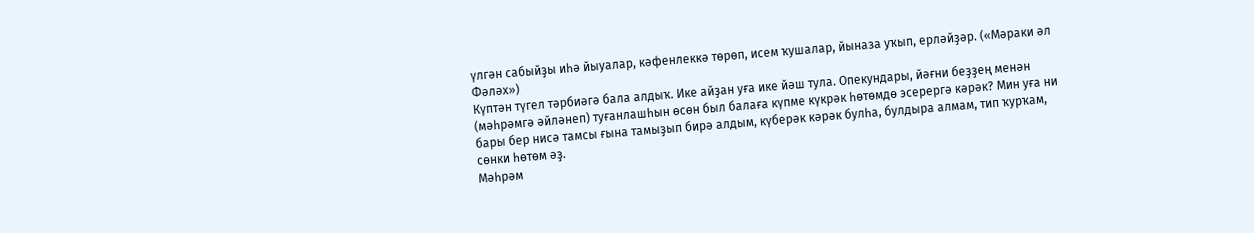үлгән сабыйҙы иһә йыуалар, кәфенлеккә төрөп, исем ҡушалар, йыназа уҡып, ерләйҙәр. («Мәраки әл Фәләх»)
Күптән түгел тәрбиәгә бала алдыҡ. Ике айҙан уға ике йәш тула. Опекундары, йәғни беҙҙең менән (мәһрәмгә әйләнеп) туғанлашһын өсөн был балаға күпме күкрәк һөтөмдө эсерергә кәрәк? Мин уға ни бары бер нисә тамсы ғына тамыҙып бирә алдым, күберәк кәрәк булһа, булдыра алмам, тип ҡурҡам, сөнки һөтөм әҙ.
Мәһрәм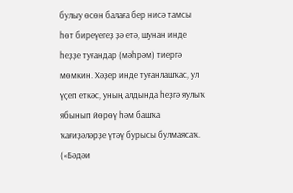булыу өсөн балаға бер нисә тамсы һөт биреүегеҙ ҙә етә, шунан инде һеҙҙе туғандар (мәһрәм) тиергә мөмкин. Хәҙер инде туғанлашҡас, ул үҫеп еткәс, уның алдында һеҙгә яулыҡ ябынып йөрөү һәм башҡа ҡағиҙәләрҙе үтәү бурысы булмаясаҡ. («Бәдәи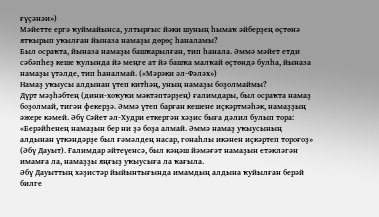ғүҫәнәи»)
Мәйетте ергә ҡуймайынса, ултырғыс йәки шуның һымаҡ әйберҙең өҫтөнә ятҡырып уҡылған йыназа намаҙы дөрөҫ һаналамы?
Был осраҡта, йыназа намаҙы башҡарылған, тип һанала. Әммә мәйет етди сәбәпһеҙ кеше ҡулында йә меңге ат йә башҡа малҡай өҫтөндә булһа, йыназа намаҙы үтәлде, тип һаналмай. («Мәрәки әл-Фәләх»)
Намаҙ уҡыусы алдынан үтеп китһәң, уның намаҙы боҙолмаймы?
Дүрт мәҙһәбтең (дини-хоҡуҡи мәктәптәрҙең) ғалимдары, был осраҡта намаҙ боҙолмай, тигән фекерҙә. Әммә үтеп барған кешене иҫкәртмәһәк, намаҙҙың әжере кәмей. Әбү Сәйет әл-Худри еткергән хәҙис быға дәлил булып тора: «Берәйһенең намаҙын бер ни ҙә боҙа алмай. Әммә намаҙ уҡыусының алдынан үткәндәрҙе был ғәмәлдең насар, гонаһлы икәнен иҫкәртеп тороғоҙ» (Әбү Дауыт). Ғалимдар әйтеүенсә, был кәңәш йәмәғәт намаҙын етәкләгән имамға ла, намаҙҙы яңғыҙ уҡыусыға ла ҡағыла.
Әбү Дауыттың хәҙистәр йыйынтығында имамдың алдына ҡуйылған берәй билге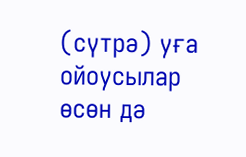(сүтрә) уға ойоусылар өсөн дә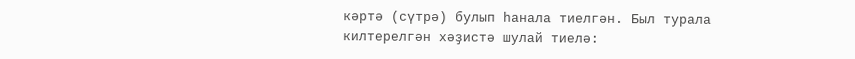кәртә (сүтрә) булып һанала тиелгән. Был турала килтерелгән хәҙистә шулай тиелә: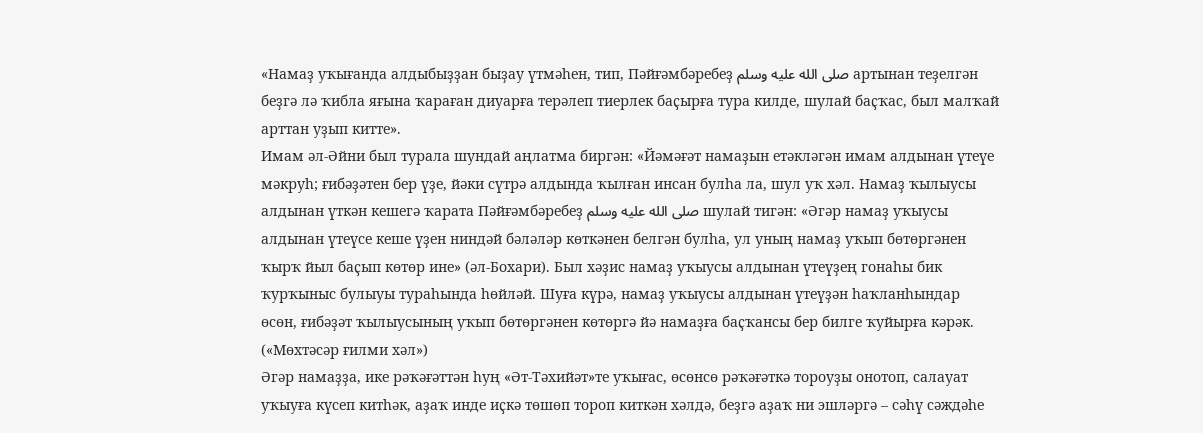«Намаҙ уҡығанда алдыбыҙҙан быҙау үтмәһен, тип, Пәйғәмбәребеҙ صلى الله عليه وسلم артынан теҙелгән беҙгә лә ҡибла яғына ҡараған диуарға терәлеп тиерлек баҫырға тура килде, шулай баҫҡас, был малҡай арттан уҙып китте».
Имам әл-Әйни был турала шундай аңлатма биргән: «Йәмәғәт намаҙын етәкләгән имам алдынан үтеүе мәкруһ; ғибәҙәтен бер үҙе, йәки сүтрә алдында ҡылған инсан булһа ла, шул уҡ хәл. Намаҙ ҡылыусы алдынан үткән кешегә ҡарата Пәйғәмбәребеҙ صلى الله عليه وسلم шулай тигән: «Әгәр намаҙ уҡыусы алдынан үтеүсе кеше үҙен ниндәй бәләләр көткәнен белгән булһа, ул уның намаҙ уҡып бөтөргәнен ҡырҡ йыл баҫып көтөр ине» (әл-Бохари). Был хәҙис намаҙ уҡыусы алдынан үтеүҙең гонаһы бик ҡурҡыныс булыуы тураһында һөйләй. Шуға күрә, намаҙ уҡыусы алдынан үтеүҙән һаҡланһындар өсөн, ғибәҙәт ҡылыусының уҡып бөтөргәнен көтөргә йә намаҙға баҫҡансы бер билге ҡуйырға кәрәк. («Мөхтәсәр ғилми хәл»)
Әгәр намаҙҙа, ике рәҡәғәттән һуң «Әт-Тәхийәт»те уҡығас, өсөнсө рәҡәғәткә тороуҙы онотоп, салауат уҡыуға күсеп китһәк, аҙаҡ инде иҫкә төшөп тороп киткән хәлдә, беҙгә аҙаҡ ни эшләргә – сәһү сәждәһе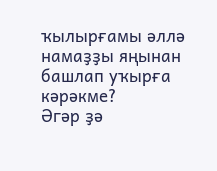ҡылырғамы әллә намаҙҙы яңынан башлап уҡырға кәрәкме?
Әгәр ҙә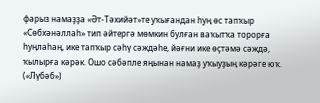фарыз намаҙҙа «Әт-Тәхийәт»те уҡығандан һуң өс тапҡыр «Сөбхәнәллаh» тип әйтергә мөмкин булған ваҡытҡа торорға һуңлаһаң, ике тапҡыр сәһү сәждәһе, йәғни ике өҫтәмә сәждә, ҡылырға кәрәк. Ошо сәбәпле яңынан намаҙ уҡыуҙың кәрәге юҡ. («Лүбәб»)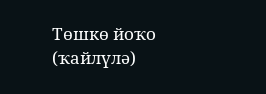Төшкө йоҡо (ҡайлүлә)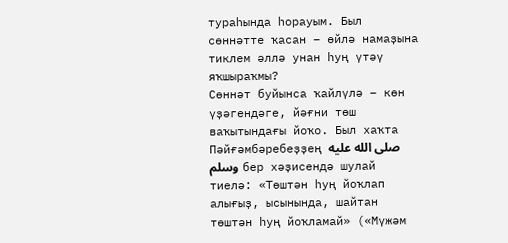тураһында һорауым. Был сөннәтте ҡасан – өйлә намаҙына тиклем әллә унан һуң үтәү яҡшыраҡмы?
Сөннәт буйынса ҡайлүлә – көн үҙәгендәге, йәғни төш ваҡытындағы йоҡо. Был хаҡта Пәйғәмбәребеҙҙең صلى الله عليه وسلم бер хәҙисендә шулай тиелә: «Төштән һуң йоҡлап алығыҙ, ысынында, шайтан төштән һуң йоҡламай» («Мүжәм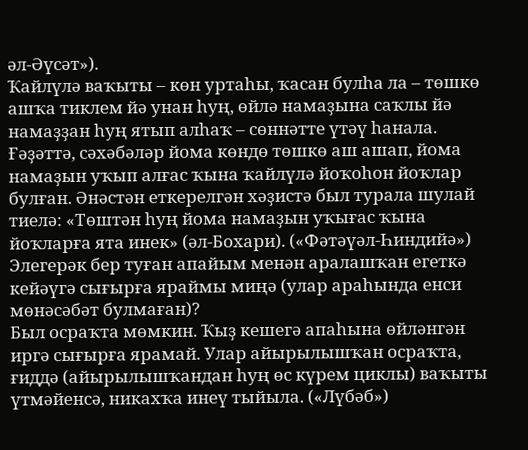әл-Әүсәт»).
Ҡайлүлә ваҡыты – көн уртаһы, ҡасан булһа ла – төшкө ашҡа тиклем йә унан һуң, өйлә намаҙына саҡлы йә намаҙҙан һуң ятып алһаҡ – сөннәтте үтәү һанала. Ғәҙәттә, сәхәбәләр йома көндө төшкө аш ашап, йома намаҙын уҡып алғас ҡына ҡайлүлә йоҡоһон йоҡлар булған. Әнәстән еткерелгән хәҙистә был турала шулай тиелә: «Төштән һуң йома намаҙын уҡығас ҡына йоҡларға ята инек» (әл-Бохари). («Фәтәүәл-Һиндийә»)
Элегерәк бер туған апайым менән аралашҡан егеткә кейәүгә сығырға яраймы миңә (улар араһында енси мөнәсәбәт булмаған)?
Был осраҡта мөмкин. Ҡыҙ кешегә апаһына өйләнгән иргә сығырға ярамай. Улар айырылышҡан осраҡта, ғиддә (айырылышҡандан һуң өс күрем циклы) ваҡыты үтмәйенсә, никахҡа инеү тыйыла. («Лүбәб»)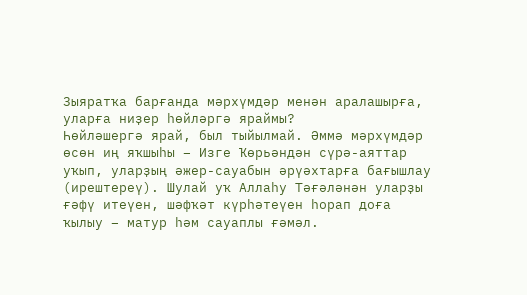Зыяратҡа барғанда мәрхүмдәр менән аралашырға, уларға ниҙер һөйләргә яраймы?
Һөйләшергә ярай, был тыйылмай. Әммә мәрхүмдәр өсөн иң яҡшыһы – Изге Ҡөрьәндән сүрә-аяттар уҡып, уларҙың әжер-сауабын әрүәхтарға бағышлау (ирештереү). Шулай уҡ Аллаһу Тәғәләнән уларҙы ғәфү итеүен, шәфҡәт күрһәтеүен һорап доға ҡылыу – матур һәм сауаплы ғәмәл.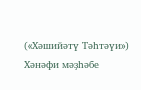(«Хәшийәтү Тәһтәүи»)
Хәнәфи мәҙһәбе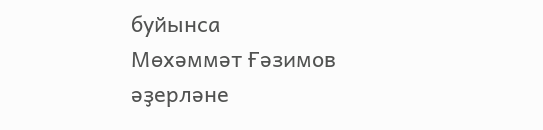буйынса
Мөхәммәт Ғәзимов әҙерләне